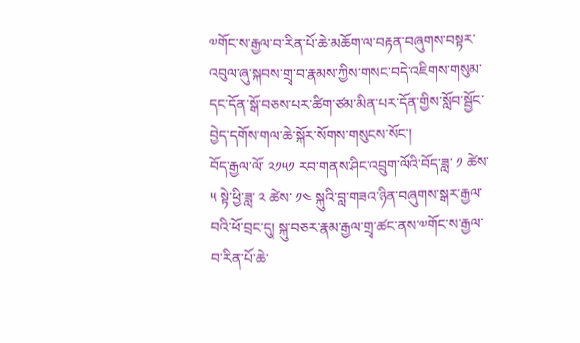༧གོང་ས་རྒྱལ་བ་རིན་པོ་ཆེ་མཆོག་ལ་བརྟན་བཞུགས་བསྟར་འབུལ་ཞུ་སྐབས་གྲྭ་བ་རྣམས་ཀྱིས་གསང་བདེ་འཇིགས་གསུམ་དང་དོན་སྒོ་བཅས་པར་ཚིག་ཙམ་མིན་པར་དོན་གྱིས་སློབ་སྦྱོང་བྱེད་དགོས་གལ་ཆེ་སྐོར་སོགས་གསུངས་སོང་།
བོད་རྒྱལ་ལོ་ ༢༡༥༡ རབ་གནས་ཤིང་འབྲུག་ལོའི་བོད་ཟླ་ ༡ ཚེས་ ༥ སྟེ་ཕྱི་ཟླ་ ༢ ཚེས་ ༡༤ སྐུའི་བླ་གཟའ་ཉིན་བཞུགས་སྒར་རྒྱལ་བའི་ཕོ་བྲང་དུ། སྐུ་བཅར་རྣམ་རྒྱལ་གྲྭ་ཚང་ནས་༧གོང་ས་རྒྱལ་བ་རིན་པོ་ཆེ་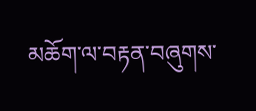མཆོག་ལ་བརྟན་བཞུགས་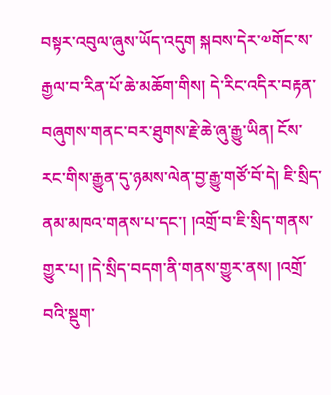བསྟར་འབུལ་ཞུས་ཡོད་འདུག སྐབས་དེར་༧གོང་ས་རྒྱལ་བ་རིན་པོ་ཆེ་མཆོག་གིས། དེ་རིང་འདིར་བརྟན་བཞུགས་གནང་བར་ཐུགས་རྗེ་ཆེ་ཞུ་རྒྱུ་ཡིན། ངོས་རང་གིས་རྒྱུན་དུ་ཉམས་ལེན་བྱ་རྒྱུ་གཙོ་བོ་དེ། ཇི་སྲིད་ནམ་མཁའ་གནས་པ་དང་། །འགྲོ་བ་ཇི་སྲིད་གནས་གྱུར་པ། །དེ་སྲིད་བདག་ནི་གནས་གྱུར་ནས། །འགྲོ་བའི་སྡུག་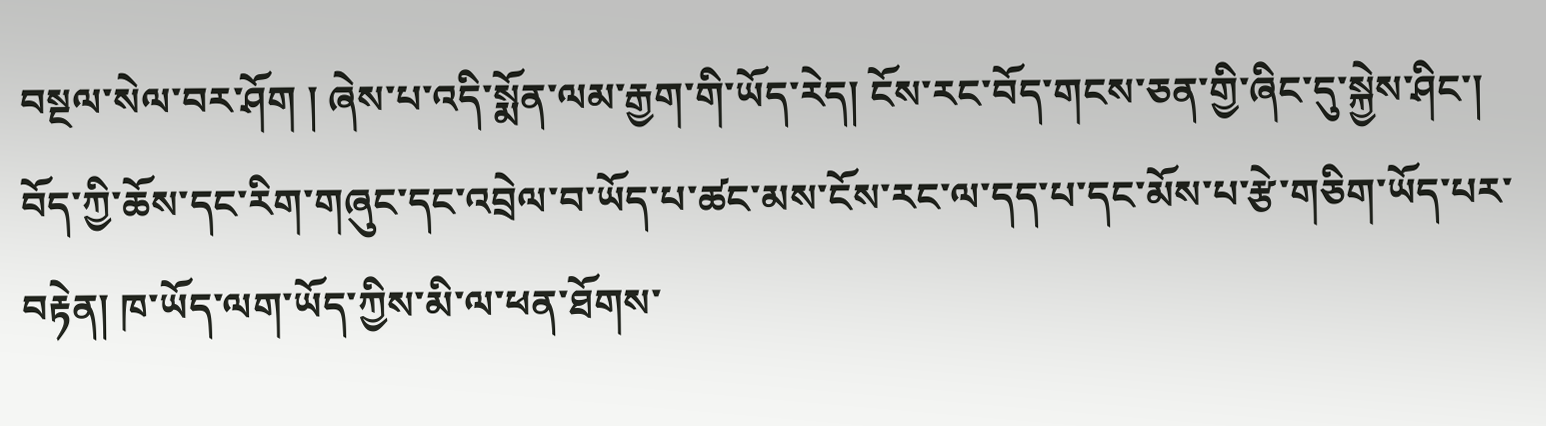བསྔལ་སེལ་བར་ཤོག ། ཞེས་པ་འདི་སྨོན་ལམ་རྒྱག་གི་ཡོད་རེད། ངོས་རང་བོད་གངས་ཅན་གྱི་ཞིང་དུ་སྐྱེས་ཤིང་། བོད་ཀྱི་ཆོས་དང་རིག་གཞུང་དང་འབྲེལ་བ་ཡོད་པ་ཚང་མས་ངོས་རང་ལ་དད་པ་དང་མོས་པ་རྩེ་གཅིག་ཡོད་པར་བརྟེན། ཁ་ཡོད་ལག་ཡོད་ཀྱིས་མི་ལ་ཕན་ཐོགས་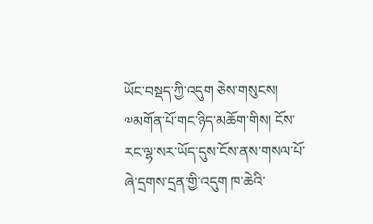ཡོང་བསྡད་ཀྱི་འདུག ཅེས་གསུངས།
༧མགོན་པོ་གང་ཉིད་མཆོག་གིས། ངོས་རང་ལྷ་སར་ཡོད་དུས་ངོས་ནས་གསལ་པོ་ཞེ་དྲགས་དྲན་གྱི་འདུག ཁ་ཆེའི་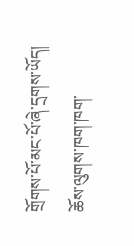གྲོགས་པོ་མང་པོ་ཞེ་དྲགས་ཡོད། ཆོས་ལུགས་ཁག་ཁག་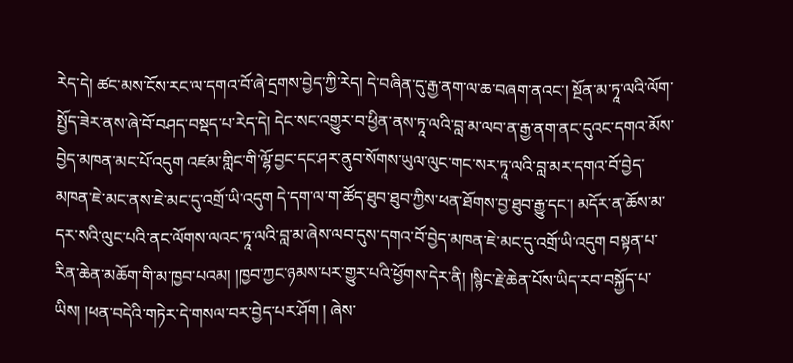རེད་དེ། ཚང་མས་ངོས་རང་ལ་དགའ་བོ་ཞེ་དྲགས་བྱེད་ཀྱི་རེད། དེ་བཞིན་དུ་རྒྱ་ནག་ལ་ཆ་བཞག་ནའང་། སྔོན་མ་ཏཱ་ལའི་ལོག་སྤྱོད་ཟེར་ནས་ཞེ་བོ་བཤད་བསྡད་པ་རེད་དེ། དེང་སང་འགྱུར་བ་ཕྱིན་ནས་ཏཱ་ལའི་བླ་མ་ལབ་ན་རྒྱ་ནག་ནང་དུའང་དགའ་མོས་བྱེད་མཁན་མང་པོ་འདུག འཛམ་གླིང་གི་ལྷོ་བྱང་དང་ཤར་ནུབ་སོགས་ཡུལ་ལུང་གང་སར་ཏཱ་ལའི་བླ་མར་དགའ་བོ་བྱེད་མཁན་ཇེ་མང་ནས་ཇེ་མང་དུ་འགྲོ་ཡི་འདུག དེ་དག་ལ་ག་ཚོད་ཐུབ་ཐུབ་ཀྱིས་ཕན་ཐོགས་བྱ་ཐུབ་རྒྱུ་དང་། མདོར་ན་ཆོས་མ་དར་སའི་ལུང་པའི་ནང་ལོགས་ལའང་ཏཱ་ལའི་བླ་མ་ཞེས་ལབ་དུས་དགའ་བོ་བྱེད་མཁན་ཇེ་མང་དུ་འགྲོ་ཡི་འདུག བསྟན་པ་རིན་ཆེན་མཆོག་གི་མ་ཁྱབ་པའམ། །ཁྱབ་ཀྱང་ཉམས་པར་གྱུར་པའི་ཕྱོགས་དེར་ནི། །སྙིང་རྗེ་ཆེན་པོས་ཡིད་རབ་བསྐྱོད་པ་ཡིས། །ཕན་བདེའི་གཏེར་དེ་གསལ་བར་བྱེད་པར་ཤོག ། ཞེས་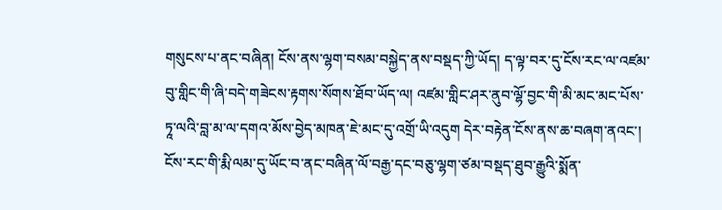གསུངས་པ་ནང་བཞིན། ངོས་ནས་ལྷག་བསམ་བསྐྱེད་ནས་བསྡད་ཀྱི་ཡོད། ད་ལྟ་བར་དུ་ངོས་རང་ལ་འཛམ་བུ་གླིང་གི་ཞི་བདེ་གཟེངས་རྟགས་སོགས་ཐོབ་ཡོད་ལ། འཛམ་གླིང་ཤར་ནུབ་ལྷོ་བྱང་གི་མི་མང་མང་པོས་ཏཱ་ལའི་བླ་མ་ལ་དགའ་མོས་བྱེད་མཁན་ཇེ་མང་དུ་འགྲོ་ཡི་འདུག དེར་བརྟེན་ངོས་ནས་ཆ་བཞག་ནའང་། ངོས་རང་གི་རྨི་ལམ་དུ་ཡོང་བ་ནང་བཞིན་ལོ་བརྒྱ་དང་བཅུ་ལྷག་ཙམ་བསྡད་ཐུབ་རྒྱུའི་སྨོན་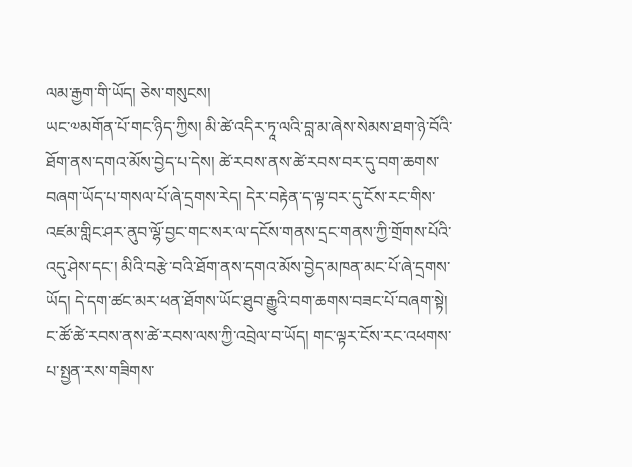ལམ་རྒྱག་གི་ཡོད། ཅེས་གསུངས།
ཡང་༧མགོན་པོ་གང་ཉིད་ཀྱིས། མི་ཚེ་འདིར་ཏཱ་ལའི་བླ་མ་ཞེས་སེམས་ཐག་ཉེ་བོའི་ཐོག་ནས་དགའ་མོས་བྱེད་པ་དེས། ཚེ་རབས་ནས་ཚེ་རབས་བར་དུ་བག་ཆགས་བཞག་ཡོད་པ་གསལ་པོ་ཞེ་དྲགས་རེད། དེར་བརྟེན་ད་ལྟ་བར་དུ་ངོས་རང་གིས་འཛམ་གླིང་ཤར་ནུབ་ལྷོ་བྱང་གང་སར་ལ་དངོས་གནས་དྲང་གནས་ཀྱི་གྲོགས་པོའི་འདུ་ཤེས་དང་། མིའི་བརྩེ་བའི་ཐོག་ནས་དགའ་མོས་བྱེད་མཁན་མང་པོ་ཞེ་དྲགས་ཡོད། དེ་དག་ཚང་མར་ཕན་ཐོགས་ཡོང་ཐུབ་རྒྱུའི་བག་ཆགས་བཟང་པོ་བཞག་སྟེ། ང་ཚོ་ཚེ་རབས་ནས་ཚེ་རབས་ལས་ཀྱི་འབྲེལ་བ་ཡོད། གང་ལྟར་ངོས་རང་འཕགས་པ་སྤྱན་རས་གཟིགས་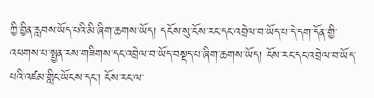ཀྱི་བྱིན་རླབས་ཡོད་པའི་མི་ཞིག་ཆགས་ཡོད། དངོས་སུ་ངོས་རང་དང་འབྲེལ་བ་ཡོད་པ་དེ་དག་དོན་གྱི་འཕགས་པ་སྤྱན་རས་གཟིགས་དང་འབྲེལ་བ་ཡོད་བསྡད་པ་ཞིག་ཆགས་ཡོད། ངོས་རང་དང་འབྲེལ་བ་ཡོད་པའི་འཛམ་གླིང་ཡོངས་དང་། ངོས་རང་ལ་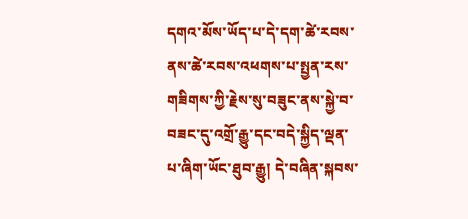དགའ་མོས་ཡོད་པ་དེ་དག་ཚེ་རབས་ནས་ཚེ་རབས་འཕགས་པ་སྤྱན་རས་གཟིགས་ཀྱི་རྗེས་སུ་བཟུང་ནས་སྐྱེ་བ་བཟང་དུ་འགྲོ་རྒྱུ་དང་བདེ་སྐྱིད་ལྡན་པ་ཞིག་ཡོང་ཐུབ་རྒྱུ། དེ་བཞིན་སྐབས་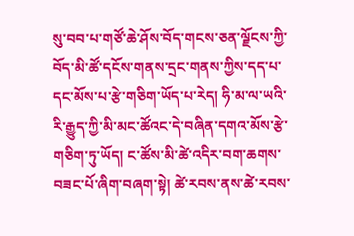སུ་བབ་པ་གཙོ་ཆེ་ཤོས་བོད་གངས་ཅན་ལྗོངས་ཀྱི་བོད་མི་ཚོ་དངོས་གནས་དྲང་གནས་ཀྱིས་དད་པ་དང་མོས་པ་རྩེ་གཅིག་ཡོད་པ་རེད། ཧི་མ་ལ་ཡའི་རི་རྒྱུད་ཀྱི་མི་མང་ཚོའང་དེ་བཞིན་དགའ་མོས་རྩེ་གཅིག་ཏུ་ཡོད། ང་ཚོས་མི་ཚེ་འདིར་བག་ཆགས་བཟང་པོ་ཞིག་བཞག་སྟེ། ཚེ་རབས་ནས་ཚེ་རབས་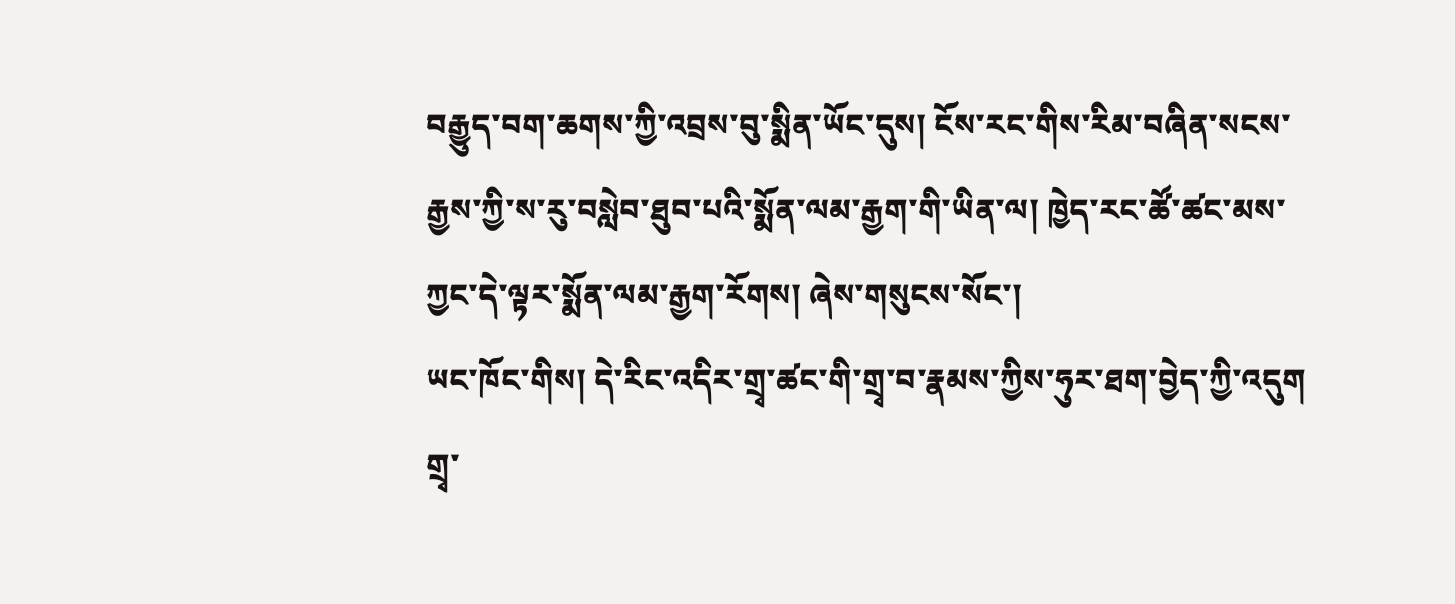བརྒྱུད་བག་ཆགས་ཀྱི་འབྲས་བུ་སྨིན་ཡོང་དུས། ངོས་རང་གིས་རིམ་བཞིན་སངས་རྒྱས་ཀྱི་ས་རུ་བསླེབ་ཐུབ་པའི་སྨོན་ལམ་རྒྱག་གི་ཡིན་ལ། ཁྱེད་རང་ཚོ་ཚང་མས་ཀྱང་དེ་ལྟར་སྨོན་ལམ་རྒྱག་རོགས། ཞེས་གསུངས་སོང་།
ཡང་ཁོང་གིས། དེ་རིང་འདིར་གྲྭ་ཚང་གི་གྲྭ་བ་རྣམས་ཀྱིས་ཧུར་ཐག་བྱེད་ཀྱི་འདུག གྲྭ་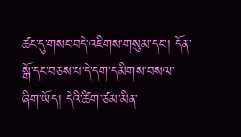ཚང་དུ་གསང་བདེ་འཇིགས་གསུམ་དང་། དོན་སྒོ་དང་བཅས་པ་དེ་དག་དམིགས་བསལ་ཞིག་ཡོད། དེའི་ཚིག་ཙམ་མིན་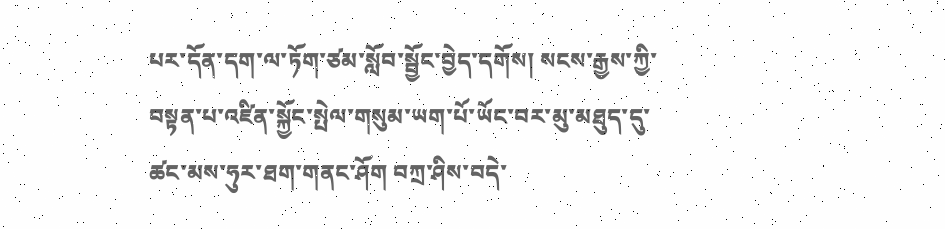པར་དོན་དག་ལ་ཏོག་ཙམ་སློབ་སྦྱོང་བྱེད་དགོས། སངས་རྒྱས་ཀྱི་བསྟན་པ་འཛིན་སྐྱོང་སྤེལ་གསུམ་ཡག་པོ་ཡོང་བར་མུ་མཐུད་དུ་ཚང་མས་ཧུར་ཐག་གནང་ཤོག བཀྲ་ཤིས་བདེ་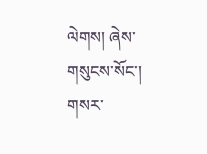ལེགས། ཞེས་གསུངས་སོང་།
གསར་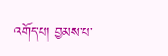འགོད་པ། བྱམས་པ་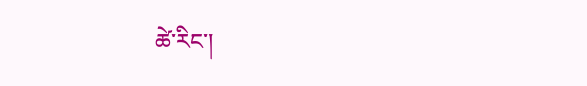ཚེ་རིང་།